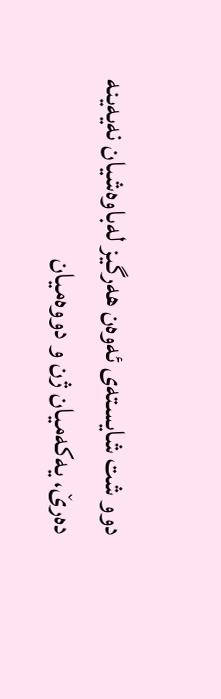دوو شت شایستەی ئەوەن هەرگیز لەباوەشیان نەیەینە دەرێ، یەکەمیان ژن و دووەمیان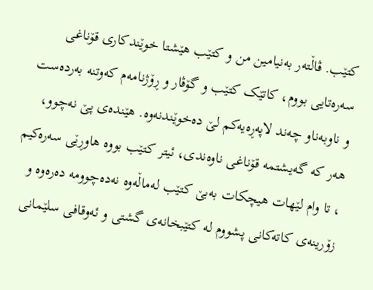کتێب. ڤاڵتەر بەنیامین من و کتێب هێشتا خوێندکاری قۆناغی سەرەتایی بووم، کاتێک کتێب و گۆڤار و ڕۆژنامەم کەوتنە بەردەست و ناوبەناو چەند لاپەڕەیەکم لێ دەخوێندنەوە. هێندەی پێ نەچوو، هەر کە گەیشتمە قۆناغی ناوەندی، ئیتر کتێب بووە هاوڕێی سەرەکیم ، تا وام لێهات هیچکات بەبێ کتێب لەماڵەوە نەدەچوومە دەرەوە و زۆرینەی کاتەکانی پشووم لە کتێبخانەی گشتی و ئەوقافی سلێمانی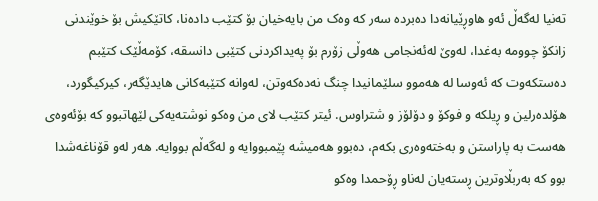تەنیا لەگەڵ ئەو هاوڕێیانەدا دەبردە سەر کە وەک من بایەخیان بۆ کتێب دادەنا، کاتێکیش بۆ خوێندنی زانکۆ چوومە بەغدا، لەوێ لەئەنجامی هەوڵی زۆرم بۆ پەیداکردنی کتێبی دانسقە، کۆمەڵێک کتێبم دەستکەوت کە ئەوسا لە هەموو سلێمانیدا چنگ نەدەکەوتن، لەوانە کتێبەکانی هایدێگەر، کیرکیگورد، هۆلدەرلین و ڕیلکە و فوکۆ و دۆلۆز و شتراوس. ئیتر کتێب لای من وەکو نوشتەیەکی لێهاتبوو کە بۆئەوەی هەست بە پاراستن و بەختەوەری بکەم، دەبوو هەمیشە پێمبووایە و لەگەڵم بووایە. هەر لەو قۆناغەشدا بوو کە بەربڵاوترین ڕستەیان لەناو ڕۆحمدا وەکو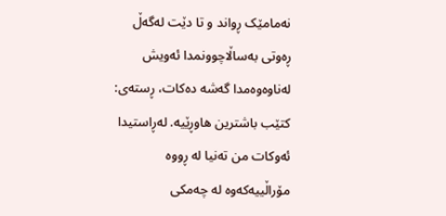نەمامێک ڕواند و تا دێت لەگەڵ ڕەوتی بەساڵاچوونمدا ئەویش لەناوەوەمدا گەشە دەکات، ڕستەی: کتێب باشترین هاوڕێیە. لەڕاستیدا ئەوکات من تەنیا لە ڕووە مۆراڵییەکەوە لە چەمکی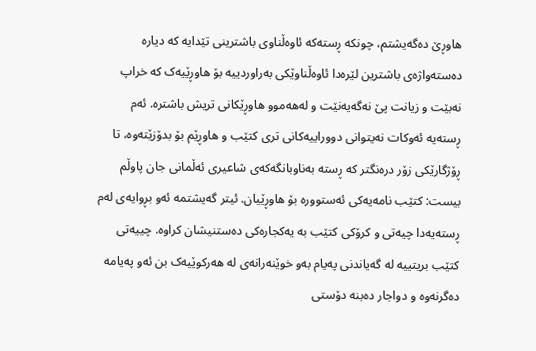هاوڕێ دەگەیشتم، چونکە ڕستەکە ئاوەڵناوی باشترینی تێدایە کە دیارە دەستەواژەی باشترین لێرەدا ئاوەڵناوێکی بەراوردییە بۆ هاوڕێیەک کە خراپ نەبێت و زیانت پێ نەگەیەنێت و لەهەموو هاوڕێکانی تریش باشترە. ئەم ڕستەیە ئەوکات نەیتوانی دووراییەکانی تری کتێب و هاوڕێم بۆ بدۆزێتەوە، تا ڕۆژگارێکی زۆر درەنگتر کە ڕستە بەناوبانگەکەی شاعیری ئەڵمانی جان پاوڵم بیست: کتێب نامەیەکی ئەستوورە بۆ هاوڕێیان. ئیتر گەیشتمە ئەو بڕوایەی لەم ڕستەیەدا چیەتی و کرۆکی کتێب بە یەکجارەکی دەستنیشان کراوە. چییەتی کتێب بریتییە لە گەیاندنی پەیام بەو خوێنەرانەی لە هەرکوێیەک بن ئەو پەیامە دەگرنەوە و دواجار دەبنە دۆستی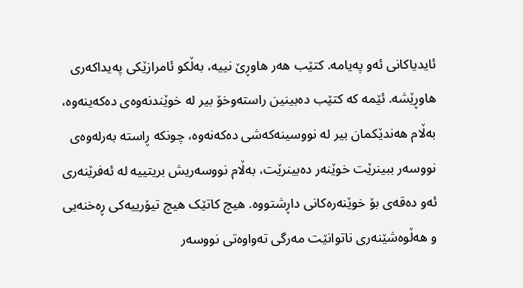ئایدیاکانی ئەو پەیامە. کتێب هەر هاوڕێ نییە، بەڵکو ئامرازێکی پەیداکەری هاوڕێشە. ئێمە کە کتێب دەبینین راستەوخۆ بیر لە خوێندنەوەی دەکەینەوە، بەڵام هەندێکمان بیر لە نووسینەکەشی دەکەنەوە، چونکە ڕاستە بەرلەوەی نووسەر ببینرێت خوێنەر دەبینرێت، بەڵام نووسەریش بریتییە لە ئەفرێنەری ئەو دەقەی بۆ خوێنەرەکانی داڕشتووە. هیچ کاتێک هیچ تیۆرییەکی ڕەخنەیی و هەڵوەشێنەری ناتوانێت مەرگی تەواوەتی نووسەر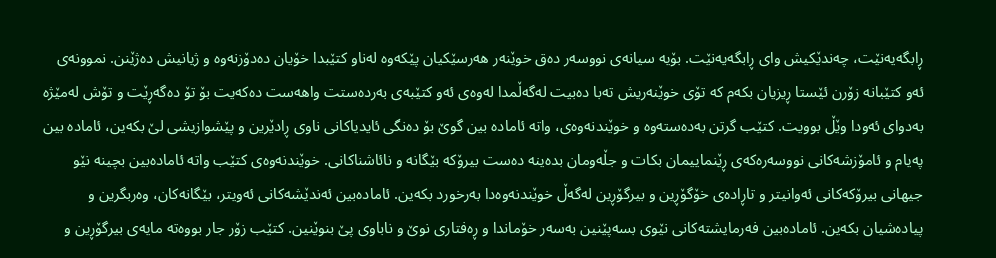ڕابگەیەنێت، چەندێکیش وای ڕابگەیەنێت. بۆیە سیانەی نووسەر دەق خوێنەر هەرسێکیان پێکەوە لەناو کتێبدا خۆیان دەدۆزنەوە و ژیانیش دەژێنن. نموونەی ئەو کتێبانە زۆرن ئێستا ڕیزیان بکەم کە تۆی خوێنەریش تەبا دەبیت لەگەڵمدا لەوەی ئەو کتێبەی بەردەستت واهەست دەکەیت بۆ تۆ دەگەڕێت و تۆش لەمێژە بەدوای ئەودا وێڵ بوویت. کتێب گرتن بەدەستەوە و خوێندنەوەی، واتە ئامادە بین گوێ بۆ دەنگی ئایدیاکانی ناوی ڕادێرین و پێشوازیشی لێ بکەین، ئامادە بین پەیام و ئامۆزشەکانی نووسەرەکەی ڕێنماییمان بکات و جڵەومان بدەینە دەست بیرۆکە بێگانە و نائاشناکانی. خوێندنەوەی کتێب واتە ئامادەبین بچینە نێو جیهانی بیرۆکەکانی ئەوانیتر و تاڕادەی خۆگۆڕین و بیرگۆڕین لەگەڵ خوێندنەوەدا بەرخورد بکەین. ئامادەبین ئەندێشەکانی ئەویتر، بێگانەکان، وەربگرین و پیادەشیان بکەین. ئامادەبین فەرمایشتەکانی نێوی بسەپێنین بەسەر خۆماندا و ڕەفتاری نوێ و ناباوی پێ بنوێنین. کتێب زۆر جار بووەتە مایەی بیرگۆڕین و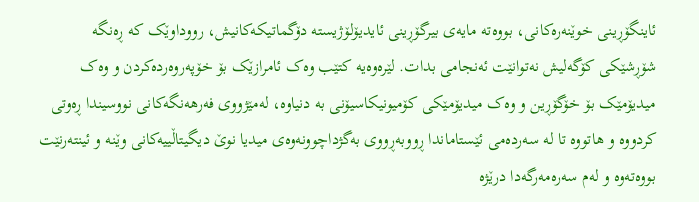ئاینگۆڕینی خوێنەرەکانی، بووەتە مایەی بیرگۆڕینی ئایدیۆلۆژیستە دۆگماتیکەکانیش، رووداوێک کە ڕەنگە شۆڕشێکی کۆگەلیش نەتوانێت ئەنجامی بدات. لێرەوەیە کتێب وەک ئامرازێک بۆ خۆپەروەردەکردن و وەک میدیۆمێک بۆ خۆگۆڕین و وەک میدیۆمێکی کۆمیونیکاسیۆنی بە دنیاوە، لەمێژووی فەرهەنگەکانی نووسیندا ڕەوتی کردووە و هاتووە تا لە سەردەمی ئێستاماندا ڕووبەڕووی بەگژداچوونەوەی میدیا نوێ دیگیتاڵییەکانی وێنە و ئینتەرنێت بووەتەوە و لەم سەرەمەرگەدا درێژە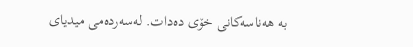بە هەناسەکانی خۆی دەدات. لەسەردەمی میدیای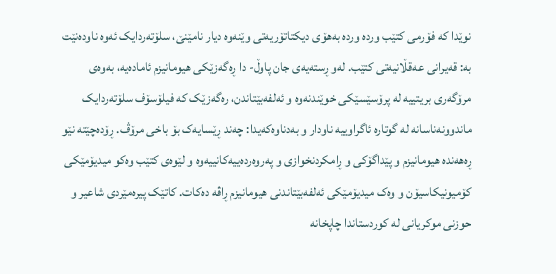نوێدا کە فۆرمی کتێب وردە وردە بەهۆی دیکتاتۆریەتی وێنەوە دیار نامێنێ، سلۆتەردایک ئەوە ناودەنێت بە: قەیرانی عەقڵانیەتی کتێب. لەو ڕستەیەی جان پاوڵ- دا ڕەگەزێکی هیومانیزم ئامادەیە، بەوەی مرۆگەری بریتییە لە پرۆسێسێکی خوێندنەوە و ئەلفەبێتاندن، رەگەزێک کە فیلۆسۆف سلۆتەردایک ماندوونەناسانە لە گوتارە ئاگراوییە ناودار و بەدناوەکەیدا: چەند ڕێسایەک بۆ باخی مرۆڤ. ڕۆدەچێتە نێو ڕەهەندە هیومانیزم و پێداگۆکی و ڕامکردنخوازی و پەروەردەییەکانییەوە و لێوەی کتێب وەکو میدیۆمێکی کۆمیونیکاسیۆن و وەک میدیۆمێکی ئەلفەبێتاندنی هیومانیزم ڕاڤە دەکات. کاتێک پیرەمێردی شاعیر و حوزنی موکریانی لە کوردستاندا چاپخانە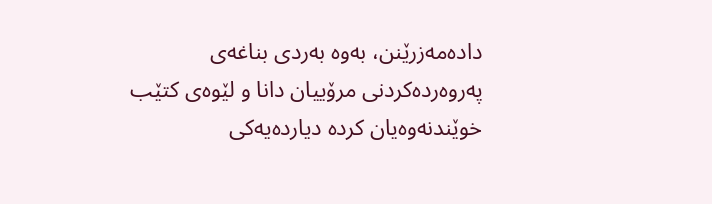دادەمەزرێنن، بەوە بەردی بناغەی پەروەردەکردنی مرۆییان دانا و لێوەی کتێب خوێندنەوەیان کردە دیاردەیەکی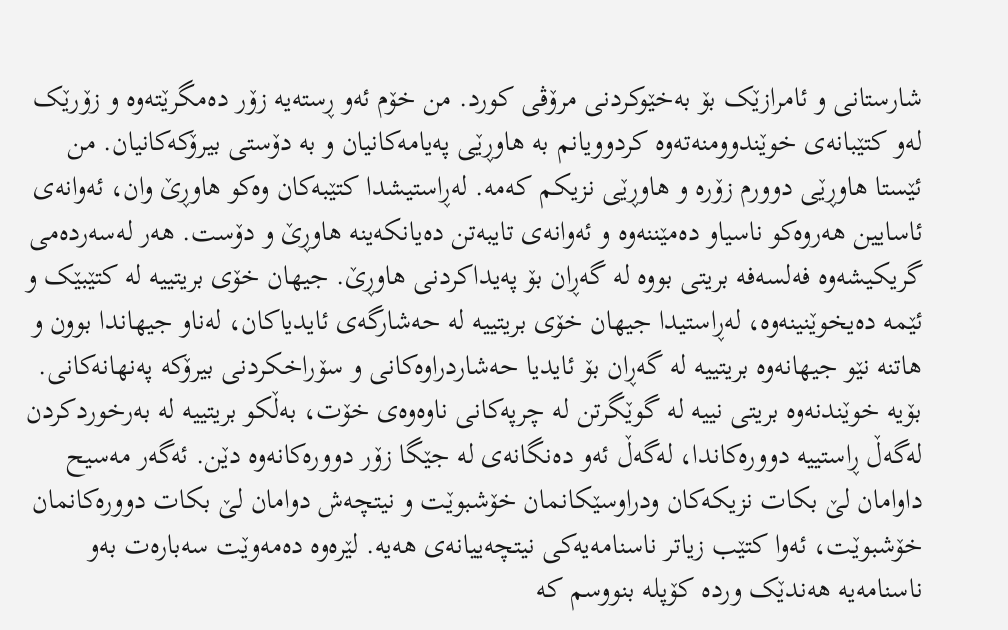شارستانی و ئامرازێک بۆ بەخێوکردنی مرۆڤی کورد. من خۆم ئەو ڕستەیە زۆر دەمگرێتەوە و زۆرێک لەو کتێبانەی خوێندوومنەتەوە کردوویانم بە هاوڕێی پەیامەکانیان و بە دۆستی بیرۆکەکانیان. من ئێستا هاوڕێی دوورم زۆرە و هاوڕێی نزیکم کەمە. لەڕاستیشدا کتێبەکان وەکو هاوڕێ وان، ئەوانەی ئاسایین هەروەکو ناسیاو دەمێننەوە و ئەوانەی تایبەتن دەیانکەینە هاوڕێ و دۆست. هەر لەسەردەمی گریکیشەوە فەلسەفە بریتی بووە لە گەڕان بۆ پەیداکردنی هاوڕێ. جیهان خۆی بریتییە لە کتێبێک و ئێمە دەیخوێنینەوە، لەڕاستیدا جیهان خۆی بریتییە لە حەشارگەی ئایدیاکان، لەناو جیهاندا بوون و هاتنە نێو جیهانەوە بریتییە لە گەڕان بۆ ئایدیا حەشاردراوەکانی و سۆراخکردنی بیرۆکە پەنهانەکانی. بۆیە خوێندنەوە بریتی نییە لە گوێگرتن لە چرپەکانی ناوەوەی خۆت، بەڵکو بریتییە لە بەرخوردکردن لەگەڵ ڕاستییە دوورەکاندا، لەگەڵ ئەو دەنگانەی لە جێگا زۆر دوورەکانەوە دێن. ئەگەر مەسیح داوامان لێ بکات نزیکەکان ودراوسێکانمان خۆشبوێت و نیتچەش دوامان لێ بکات دوورەکانمان خۆشبوێت، ئەوا کتێب زیاتر ناسنامەیەکی نیتچەییانەی هەیە. لێرەوە دەمەوێت سەبارەت بەو ناسنامەیە هەندێک وردە کۆپلە بنووسم کە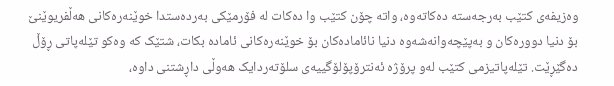وەزیفەی کتێب بەرجەستە دەکاتەوە، واتە چۆن کتێب وا دەکات لە فۆرمێکی بەردەستدا خوێنەرەکانی هەڵفریوێنێ بۆ دنیا دوورەکان و بەپێچەوانەشەوە دنیا نائامادەکان بۆ خوێنەرەکانی ئامادە بکات، شتێک کە وەکو تێلەپاتی ڕۆڵ دەگێڕێت. تێلەپاتیزمی کتێب لەو پرۆژە ئەنترۆپۆلۆگییەی سلۆتەردایک هەوڵی داڕشتنی داوە،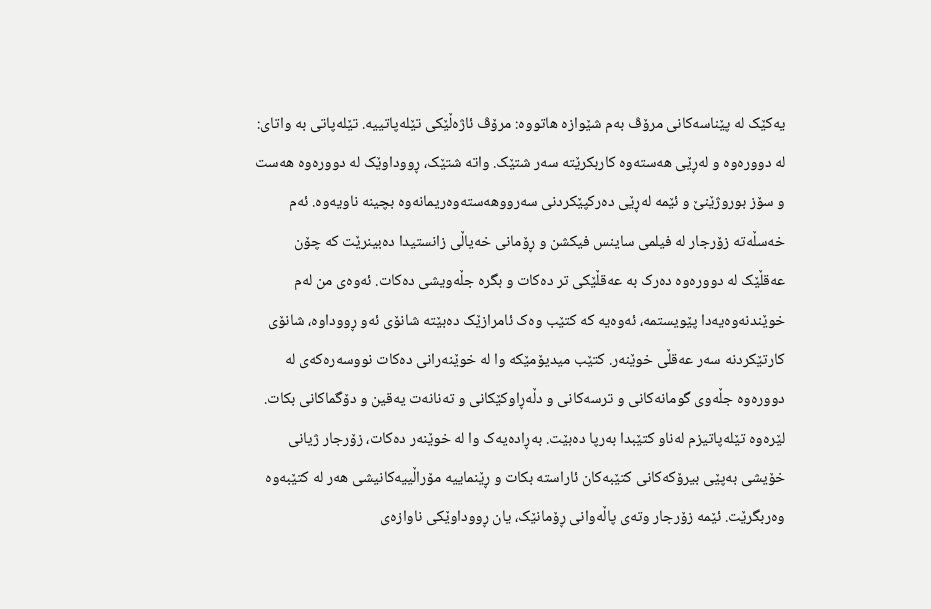یەکێک لە پێناسەکانی مرۆڤ بەم شێوازە هاتووە: مرۆڤ ئاژەڵێکی تێلەپاتییە. تێلەپاتی بە واتای: لە دوورەوە و لەڕێی هەستەوە کاربکرێتە سەر شتێک. واتە شتێک، ڕووداوێک لە دوورەوە هەست و سۆز بوروژێنێ و ئێمە لەڕێی دەرکپێکردنی سەرووهەستەوەریمانەوە بچینە ناویەوە. ئەم خەسڵەتە زۆرجار لە فیلمی ساینس فیکشن و ڕۆمانی خەیاڵی زانستیدا دەبینرێت کە چۆن عەقڵێک لە دوورەوە دەرک بە عەقڵێکی تر دەکات و بگرە جڵەویشی دەکات. ئەوەی من لەم خوێندنەوەیەدا پێویستمە، ئەوەیە کە کتێب وەک ئامرازێک دەبێتە شانۆی ئەو ڕووداوە، شانۆی کارتێکردنە سەر عەقڵی خوێنەر. کتێب میدیۆمێکە وا لە خوێنەرانی دەکات نووسەرەکەی لە دوورەوە جڵەوی گومانەکانی و ترسەکانی و دڵەڕاوکێکانی و تەنانەت یەقین و دۆگماکانی بکات. لێرەوە تێلەپاتیزم لەناو کتێبدا بەرپا دەبێت. بەڕادەیەک وا لە خوێنەر دەکات، زۆرجار ژیانی خۆیشی بەپێی بیرۆکەکانی کتێبەکان ئاراستە بکات و ڕێنماییە مۆراڵییەکانیشی هەر لە کتێبەوە وەربگرێت. ئێمە زۆرجار وتەی پاڵەوانی ڕۆمانێک، یان ڕووداوێکی ناوازەی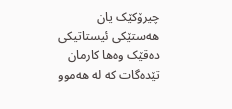چیرۆکێک یان هەستێکی ئیستاتیکی دەقێک وەها کارمان تێدەگات کە لە هەموو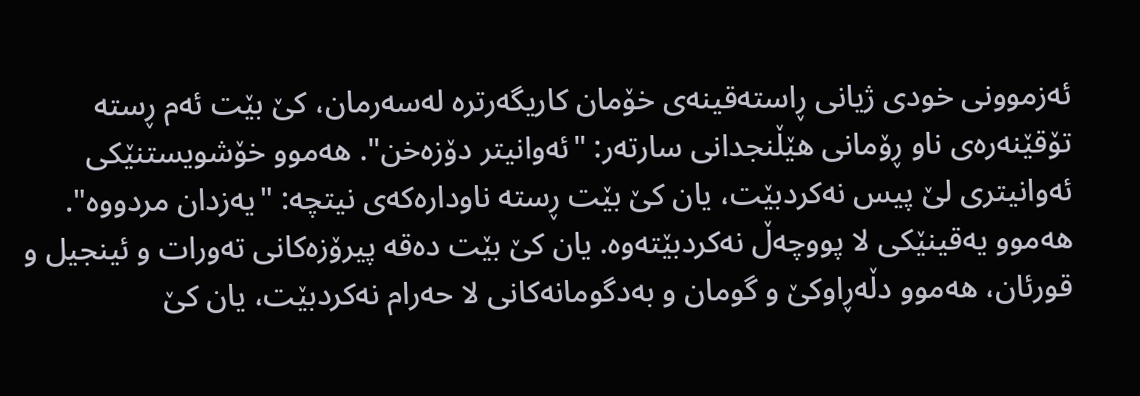ئەزموونی خودی ژیانی ڕاستەقینەی خۆمان کاریگەرترە لەسەرمان، کێ بێت ئەم ڕستە تۆقێنەرەی ناو ڕۆمانی هێڵنجدانی سارتەر: "ئەوانیتر دۆزەخن". هەموو خۆشویستنێکی ئەوانیتری لێ پیس نەکردبێت، یان کێ بێت ڕستە ناودارەکەی نیتچە: "یەزدان مردووە". هەموو یەقینێکی لا پووچەڵ نەکردبێتەوە. یان کێ بێت دەقە پیرۆزەکانی تەورات و ئینجیل و قورئان، هەموو دڵەڕاوکێ و گومان و بەدگومانەکانی لا حەرام نەکردبێت، یان کێ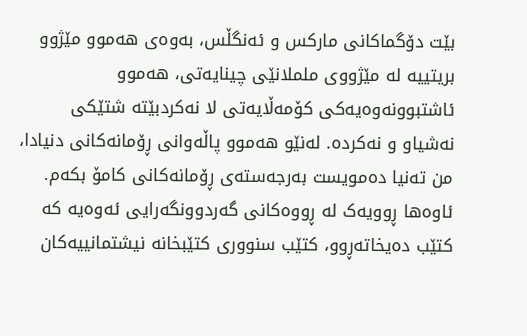بێت دۆگماکانی مارکس و ئەنگڵس، بەوەی هەموو مێژوو بریتییە لە مێژووی ململانێی چینایەتی، هەموو ئاشتبوونەوەیەکی کۆمەڵایەتی لا نەکردبێتە شتێکی نەشیاو و نەکردە. لەنێو هەموو پاڵەوانی ڕۆمانەکانی دنیادا، من تەنیا دەمویست بەرجەستەی ڕۆمانەکانی کامۆ بکەم. ئاوەها ڕوویەک لە ڕووەکانی گەردوونگەرایی ئەوەیە کە کتێب دەیخاتەڕوو، کتێب سنووری کتێبخانە نیشتمانییەکان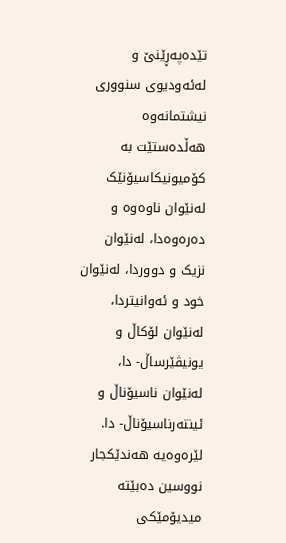تێدەپەڕێنێ و لەئەودیوی سنووری نیشتمانەوە هەڵدەستێت بە کۆمیونیکاسیۆنێک لەنێوان ناوەوە و دەرەوەدا، لەنێوان نزیک و دووردا، لەنێوان خود و ئەوانیتردا، لەنێوان لۆکاڵ و یونیڤێرساڵ- دا، لەنێوان ناسیۆناڵ و ئینتەرناسیۆناڵ- دا. لێرەوەیە هەندێکجار نووسین دەبێتە میدیۆمێکی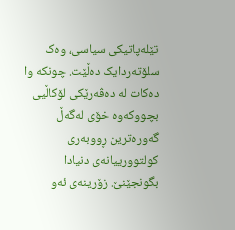تێلەپاتیکی سیاسی، وەک سلۆتەردایک دەڵێت. چونکە وا دەکات لە دەڤەرێکی لۆکاڵیی بچووکەوە خۆی لەگەڵ گەورەترین ڕووبەری کولتوورییانەی دنیادا بگونجێنێ. زۆرینەی ئەو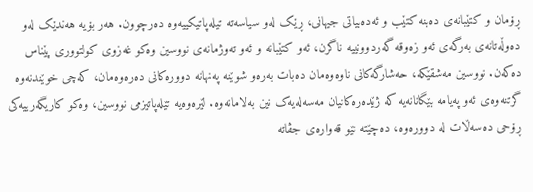ڕۆمان و کتێبانەی دەبنە کتێب و ئەدەبیاتی جیهانی، ڕێک لەو سیاسەتە تیلەپاتیکییەوە دەرچوون. هەر بۆیە هەندێک لەو دەوڵەتانەی بەرگەی ئەو زەوقە گەردوونییە ناگرن، ئەو کتێبانە و ئەو تەوژمانەی نووسین وەکو غەزوی کولتووری پێناس دەکەن. نووسین مەشقێکە، حەشارگەکانی ناوەوەمان دەبات بەرەو شوێنە پەنهانە دوورەکانی دەرەوەمان، کەچی خوێندنەوە گرتنەوەی ئەو پەیامە بێگانانەیە کە ژێدەرەکانیان مەسەلەیەک نین بەلامانەوە. لێرەوەیە تێلەپاتیزمی نووسین، وەکو کاریگەرییەکی ڕۆحی دەسەڵات لە دوورەوە، دەچێتە نێو قەوارەی جڤاتە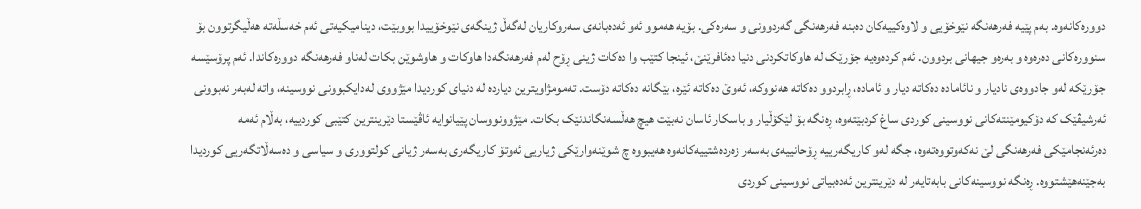دوورەکانەوە. بەم پێیە فەرهەنگە نێوخۆیی و لاوەکییەکان دەبنە فەرهەنگی گەردوونی و سەرەکی. بۆیە هەموو ئەو ئەدەبانەی سەروکاریان لەگەڵ ژینگەی نێوخۆییدا بووبێت، دینامیکیەتی ئەم خەسڵەتە هەڵیگرتوون بۆ سنوورەکانی دەرەوە و بەرەو جیهانی بردوون. ئەم کردەوەیە جۆرێک لە هاوکاتکردنی دنیا دەئافرێنێ، ئینجا کتێب وا دەکات ژینی ڕۆح لەم فەرهەنگەدا هاوکات و هاوشوێن بکات لەناو فەرهەنگە دوورەکاندا. ئەم پرۆسێسە جۆرێکە لەو جادووەی نادیار و نائامادە دەکاتە دیار و ئامادە، ڕابردوو دەکاتە هەنووکە، ئەوێ دەکاتە ئێرە، بێگانە دەکاتە دۆست. تەمومژاویترین دیاردە لە دنیای کوردیدا مێژووی لەدایکبوونی نووسینە، واتە لەبەر نەبوونی ئەرشیڤێک کە دۆکیومێنتەکانی نووسینی کوردی ساغ کردبێتەوە، ڕەنگە بۆ لێکۆڵیار و باسکار ئاسان نەبێت هیچ هەڵسەنگاندنێک بکات. مێژوونووسان پێیانوایە ئاڤێستا دێرینترین کتێبی کوردییە، بەڵام ئەمە دەرئەنجامێکی فەرهەنگی لێ نەکەوتووەتەوە، جگە لەو کاریگەرییە ڕۆحانییەی بەسەر زەردەشتییەکانەوە هەیبووە چ شوێنەوارێکی ژیاریی ئەوتۆ کاریگەری بەسەر ژیانی کولتووری و سیاسی و دەسەڵاتگەریی کوردیدا بەجێنەهێشتووە. ڕەنگە نووسینەکانی بابەتایەر لە دێرینترین ئەدەبیاتی نووسینی کوردی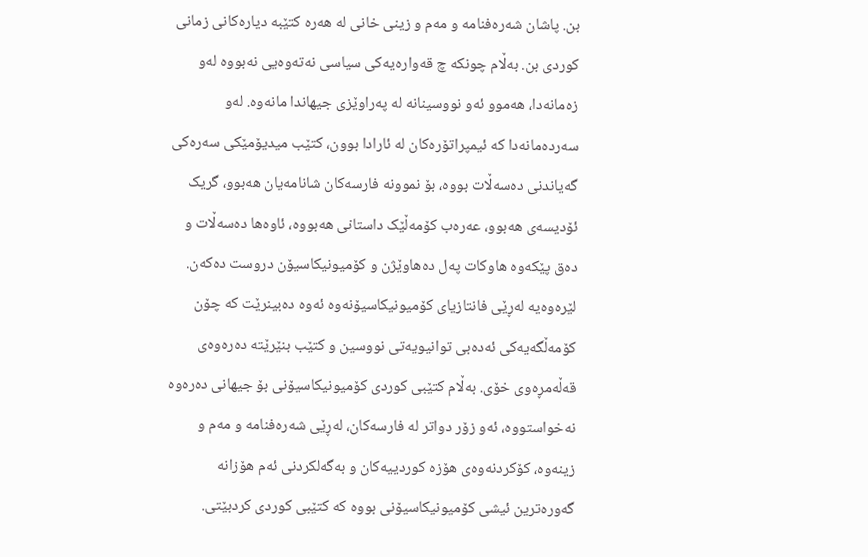بن. پاشان شەرەفنامە و مەم و زینی خانی لە هەرە کتێبە دیارەکانی زمانی کوردی بن. بەڵام چونکە چ قەوارەیەکی سیاسی نەتەوەیی نەبووە لەو زەمانەدا، هەموو ئەو نووسینانە لە پەراوێزی جیهاندا مانەوە. لەو سەردەمانەدا کە ئیمپراتۆرەکان لە ئارادا بوون، کتێب میدیۆمێکی سەرەکی گەیاندنی دەسەڵات بووە، بۆ نموونە فارسەکان شانامەیان هەبوو، گریک ئۆدیسەی هەبوو، عەرەب کۆمەڵێک داستانی هەبووە، ئاوەها دەسەڵات و دەق پێکەوە هاوکات پەل دەهاوێژن و کۆمیونیکاسیۆن دروست دەکەن. لێرەوەیە لەڕێی فانتازیای کۆمیونیکاسیۆنەوە ئەوە دەبینرێت کە چۆن کۆمەڵگەیەکی ئەدەبی توانیویەتی نووسین و کتێب بنێرێتە دەرەوەی قەڵەمڕەوی خۆی. بەڵام کتێبی کوردی کۆمیونیکاسیۆنی بۆ جیهانی دەرەوە نەخواستووە، ئەو زۆر دواتر لە فارسەکان، لەڕێی شەرەفنامە و مەم و زینەوە، کۆکردنەوەی هۆزە کوردییەکان و بەگەلکردنی ئەم هۆزانە گەورەترین ئیشی کۆمیونیکاسیۆنی بووە کە کتێبی کوردی کردبێتی.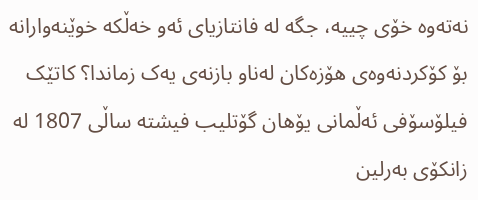نەتەوە خۆی چییە، جگە لە فانتازیای ئەو خەڵکە خوێنەوارانە بۆ کۆکردنەوەی هۆزەکان لەناو بازنەی یەک زماندا؟ کاتێک فیلۆسۆفی ئەڵمانی یۆهان گۆتلیب فیشتە ساڵی 1807 لە زانکۆی بەرلین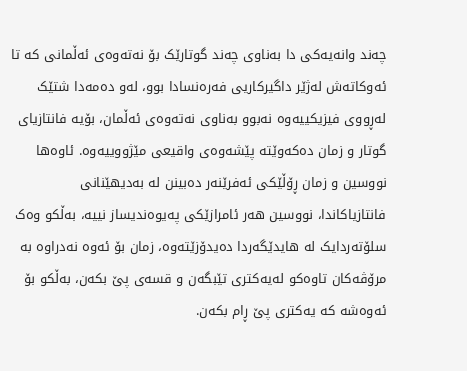چەند وانەیەکی دا بەناوی چەند گوتارێک بۆ نەتەوەی ئەڵمانی کە تا ئەوکاتەش لەژێر داگیرکاریی فەرەنسادا بوو، لەو دەمەدا شتێک لەڕووی فیزیکییەوە نەبوو بەناوی نەتەوەی ئەڵمان، بۆیە فانتازیای گوتار و زمان دەکەوێتە پێشەوەی واقیعی مێژووییەوە. ئاوەها نووسین و زمان ڕۆڵێکی ئەفرێنەر دەبینن لە بەدیهێنانی فانتازیاکاندا، نووسین هەر ئامرازێکی پەیوەندیساز نییە، بەڵکو وەک سلۆتەردایک لە هایدێگەردا دەیدۆزێتەوە، زمان بۆ ئەوە نەدراوە بە مرۆڤەکان تاوەکو لەیەکتری تێبگەن و قسەی پێ بکەن، بەڵکو بۆ ئەوەشە کە یەکتری پێ ڕام بکەن.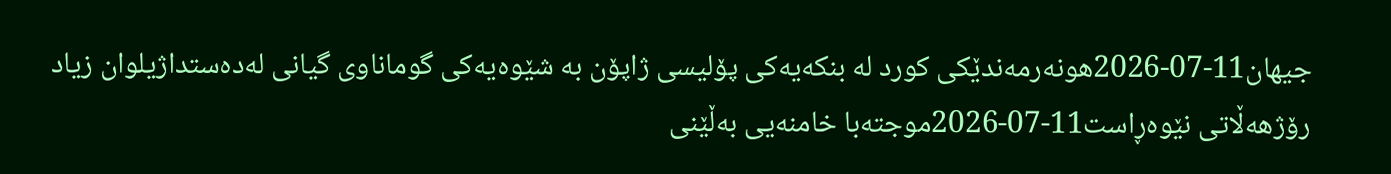جیهان11-07-2026هونەرمەندێکی کورد لە بنکەیەکی پۆلیسی ژاپۆن بە شێوەیەکی گوماناوی گیانی لەدەستداژیلوان زیاد
رۆژهەڵاتی نێوەڕاست11-07-2026موجتەبا خامنەیی بەڵێنی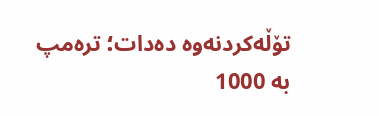تۆڵەکردنەوە دەدات؛ ترەمپ بە 1000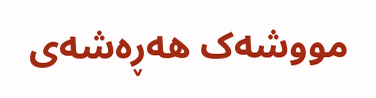مووشەک هەڕەشەی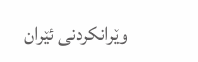وێرانکردنی ئێران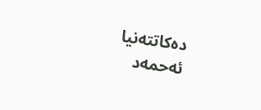دەکاتتەنیا ئەحمەد